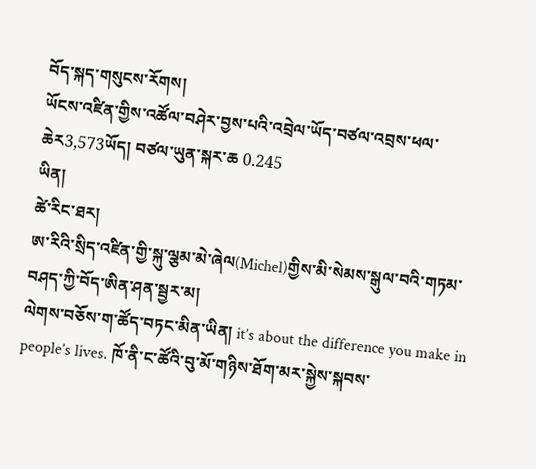བོད་སྐད་གསུངས་རོགས།
ཡོངས་འཛིན་གྱིས་འཚོལ་བཤེར་བྱས་པའི་འབྲེལ་ཡོད་བཙལ་འབྲས་ཕལ་ཆེར3,573ཡོད། བཙལ་ཡུན་སྐར་ཆ 0.245
ཡིན།
ཚེ་རིང་ཐར།
ཨ་རིའི་སྲིད་འཛིན་གྱི་སྐུ་ལྕམ་མེ་ཞེལ(Michel)གྱིས་མི་སེམས་སྒུལ་བའི་གཏམ་བཤད་ཀྱི་བོད་ཨིན་ཤན་སྦྱར་མ།
ལེགས་བཅོས་ག་ཚོད་བཏང་མིན་ཡིན། it’s about the difference you make in people’s lives. ཁོ་ནི་ང་ཚོའི་བུ་མོ་གཉིས་ཐོག་མར་སྐྱེས་སྐབས་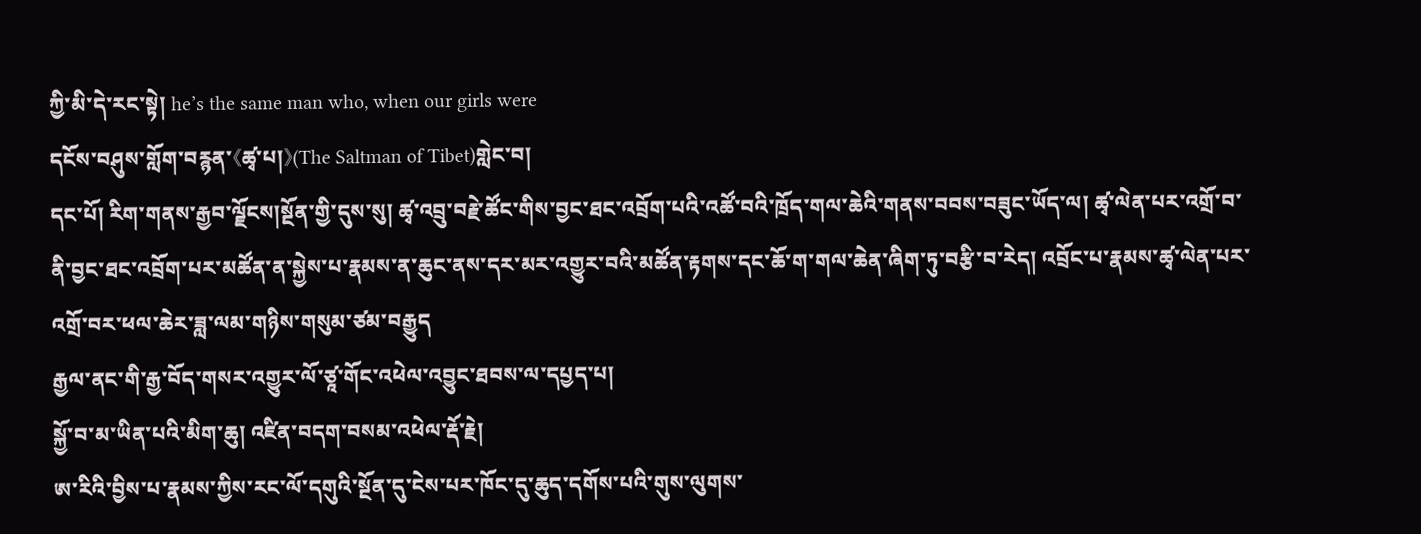ཀྱི་མི་དེ་རང་སྟེ། he’s the same man who, when our girls were
དངོས་བཤུས་གློག་བརྙན་《ཚྭ་པ།》(The Saltman of Tibet)གླེང་བ།
དང་པོ། རིག་གནས་རྒྱབ་ལྗོངས།སྔོན་གྱི་དུས་སུ། ཚྭ་འབྲུ་བརྗེ་ཚོང་གིས་བྱང་ཐང་འབྲོག་པའི་འཚོ་བའི་ཁྲོད་གལ་ཆེའི་གནས་བབས་བཟུང་ཡོད་ལ། ཚྭ་ལེན་པར་འགྲོ་བ་ནི་བྱང་ཐང་འབྲོག་པར་མཚོན་ན་སྐྱེས་པ་རྣམས་ན་ཆུང་ནས་དར་མར་འགྱུར་བའི་མཚོན་རྟགས་དང་ཆོ་ག་གལ་ཆེན་ཞིག་ཏུ་བརྩི་བ་རེད། འབྲོང་པ་རྣམས་ཚྭ་ལེན་པར་འགྲོ་བར་ཕལ་ཆེར་ཟླ་ལམ་གཉིས་གསུམ་ཙམ་བརྒྱུད
རྒྱལ་ནང་གི་རྒྱ་བོད་གསར་འགྱུར་ལོ་ཙཱ་གོང་འཕེལ་འབྱུང་ཐབས་ལ་དཔྱད་པ།
སྐྱོ་བ་མ་ཡིན་པའི་མིག་ཆུ། འཛིན་བདག་བསམ་འཕེལ་རྡོ་རྗེ།
ཨ་རིའི་བྱིས་པ་རྣམས་ཀྱིས་རང་ལོ་དགུའི་སྔོན་དུ་ངེས་པར་ཁོང་དུ་ཆུད་དགོས་པའི་གུས་ལུགས་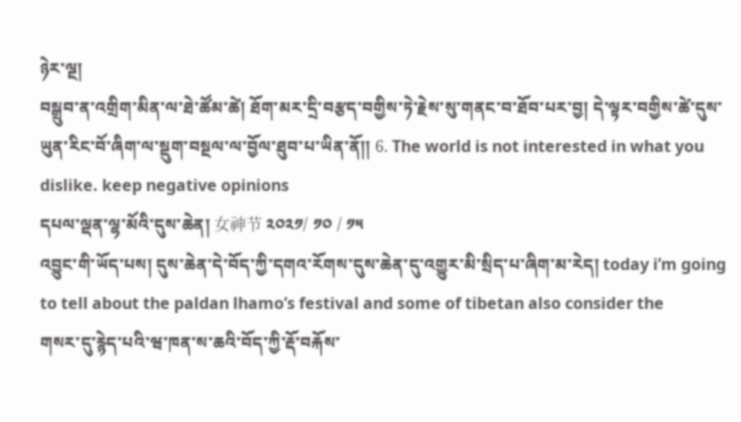ཉེར་ལྔ།
བསྒྲུབ་ན་འགྲིག་མིན་ལ་ཐེ་ཚོམ་ཚེ། ཐོག་མར་དྲི་བརྩད་བགྱིས་ཏེ་རྗེས་སུ་གནང་བ་ཐོབ་པར་བྱ། དེ་ལྟར་བགྱིས་ཚེ་དུས་ཡུན་རིང་བོ་ཞིག་ལ་སྡུག་བསྔལ་ལ་བྱོལ་ཐུབ་པ་ཡིན་ནོ།། 6. The world is not interested in what you dislike. keep negative opinions
དཔལ་ལྡན་ལྷ་མོའི་དུས་ཆེན། 女神节 ༢༠༢༡/ ༡༠ / ༡༥
འབྱུང་གི་ཡོད་པས། དུས་ཆེན་དེ་བོད་ཀྱི་དགའ་རོགས་དུས་ཆེན་དུ་འགྱུར་མི་སྲིད་པ་ཞིག་མ་རེད། today i’m going to tell about the paldan lhamo’s festival and some of tibetan also consider the
གསར་དུ་རྙེད་པའི་ཝ་ཁན་ས་ཆའི་བོད་ཀྱི་རྡོ་བརྐོས་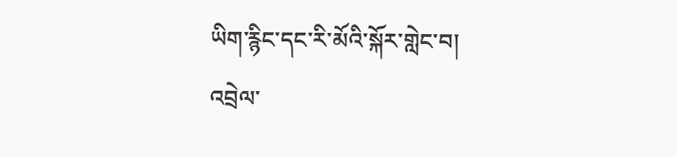ཡིག་རྙིང་དང་རི་མོའི་སྐོར་གླེང་བ།
འབྲེལ་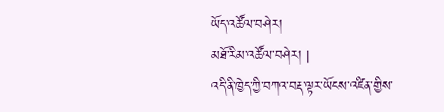ཡོད་འཚོལ་བཤེར།
མཐོ་རིམ་འཚོལ་བཤེར། |
འདི་ནི་ཁྱེད་ཀྱི་བཀའ་བརྡ་ལྟར་ཡོངས་འཛིན་གྱིས་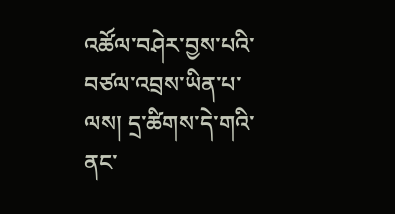འཚོལ་བཤེར་བྱས་པའི་བཙལ་འབྲས་ཡིན་པ་ལས། དྲ་ཚིགས་དེ་གའི་ནང་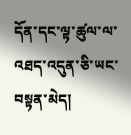དོན་དང་ལྟ་ཚུལ་ལ་འཐད་འདུན་ཅི་ཡང་བསྟན་མེད།